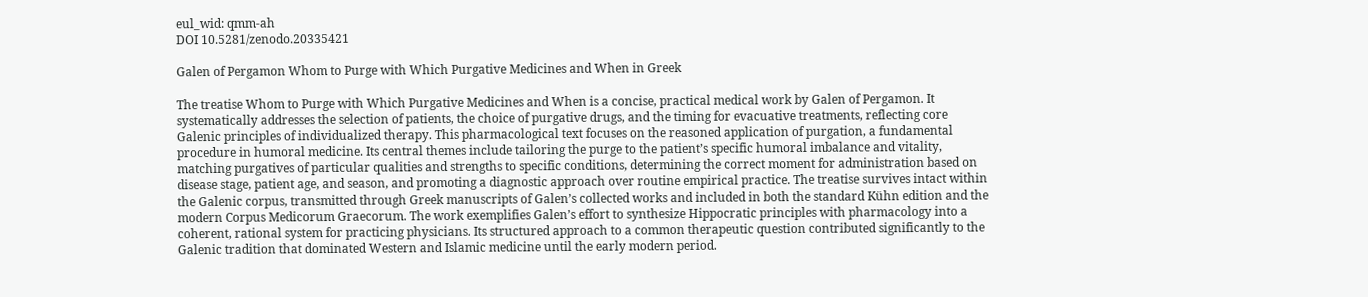eul_wid: qmm-ah
DOI 10.5281/zenodo.20335421

Galen of Pergamon Whom to Purge with Which Purgative Medicines and When in Greek

The treatise Whom to Purge with Which Purgative Medicines and When is a concise, practical medical work by Galen of Pergamon. It systematically addresses the selection of patients, the choice of purgative drugs, and the timing for evacuative treatments, reflecting core Galenic principles of individualized therapy. This pharmacological text focuses on the reasoned application of purgation, a fundamental procedure in humoral medicine. Its central themes include tailoring the purge to the patient’s specific humoral imbalance and vitality, matching purgatives of particular qualities and strengths to specific conditions, determining the correct moment for administration based on disease stage, patient age, and season, and promoting a diagnostic approach over routine empirical practice. The treatise survives intact within the Galenic corpus, transmitted through Greek manuscripts of Galen’s collected works and included in both the standard Kühn edition and the modern Corpus Medicorum Graecorum. The work exemplifies Galen’s effort to synthesize Hippocratic principles with pharmacology into a coherent, rational system for practicing physicians. Its structured approach to a common therapeutic question contributed significantly to the Galenic tradition that dominated Western and Islamic medicine until the early modern period.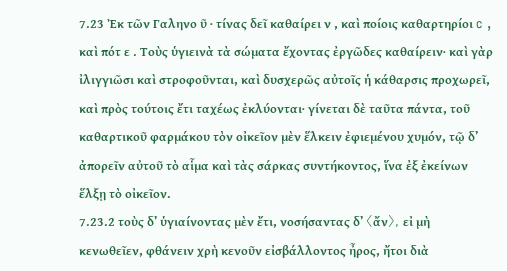7.23 Ἐκ τῶν Γαληνο ῦ · τίνας δεῖ καθαίρει ν , καὶ ποίοις καθαρτηρίοι c , καὶ πότ ε . Τοὺς ὑγιεινὰ τὰ σώματα ἔχοντας ἐργῶδες καθαίρειν· καὶ γὰρ ἰλιγγιῶσι καὶ στροφοῦνται, καὶ δυσχερῶς αὐτοῖς ἡ κάθαρσις προχωρεῖ, καὶ πρὸς τούτοις ἔτι ταχέως ἐκλύονται· γίνεται δὲ ταῦτα πάντα, τοῦ καθαρτικοῦ φαρμάκου τὸν οἰκεῖον μὲν ἕλκειν ἐφιεμένου χυμόν, τῷ δ’ ἀπορεῖν αὐτοῦ τὸ αἷμα καὶ τὰς σάρκας συντήκοντος, ἵνα ἐξ ἐκείνων ἕλξῃ τὸ οἰκεῖον.
7.23.2 τοὺς δ’ ὑγιαίνοντας μὲν ἔτι, νοσήσαντας δ’ 〈ἄν〉, εἰ μὴ κενωθεῖεν, φθάνειν χρὴ κενοῦν εἰσβάλλοντος ἦρος, ἤτοι διὰ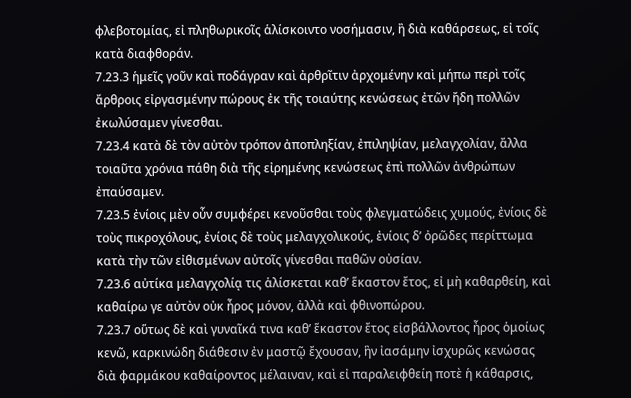φλεβοτομίας, εἰ πληθωρικοῖς ἁλίσκοιντο νοσήμασιν, ἢ διὰ καθάρσεως, εἰ τοῖς κατὰ διαφθοράν.
7.23.3 ἡμεῖς γοῦν καὶ ποδάγραν καὶ ἀρθρῖτιν ἀρχομένην καὶ μήπω περὶ τοῖς ἄρθροις εἰργασμένην πώρους ἐκ τῆς τοιαύτης κενώσεως ἐτῶν ἤδη πολλῶν ἐκωλύσαμεν γίνεσθαι.
7.23.4 κατὰ δὲ τὸν αὐτὸν τρόπον ἀποπληξίαν, ἐπιληψίαν, μελαγχολίαν, ἄλλα τοιαῦτα χρόνια πάθη διὰ τῆς εἰρημένης κενώσεως ἐπὶ πολλῶν ἀνθρώπων ἐπαύσαμεν.
7.23.5 ἐνίοις μὲν οὖν συμφέρει κενοῦσθαι τοὺς φλεγματώδεις χυμούς, ἐνίοις δὲ τοὺς πικροχόλους, ἐνίοις δὲ τοὺς μελαγχολικούς, ἐνίοις δ’ ὀρῶδες περίττωμα κατὰ τὴν τῶν εἰθισμένων αὐτοῖς γίνεσθαι παθῶν οὐσίαν.
7.23.6 αὐτίκα μελαγχολίᾳ τις ἁλίσκεται καθ’ ἕκαστον ἔτος, εἰ μὴ καθαρθείη, καὶ καθαίρω γε αὐτὸν οὐκ ἦρος μόνον, ἀλλὰ καὶ φθινοπώρου.
7.23.7 οὕτως δὲ καὶ γυναῖκά τινα καθ’ ἕκαστον ἔτος εἰσβάλλοντος ἦρος ὁμοίως κενῶ, καρκινώδη διάθεσιν ἐν μαστῷ ἔχουσαν, ἣν ἰασάμην ἰσχυρῶς κενώσας διὰ φαρμάκου καθαίροντος μέλαιναν, καὶ εἰ παραλειφθείη ποτὲ ἡ κάθαρσις,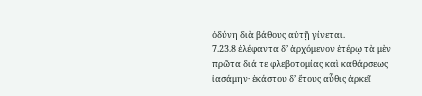ὀδύνη διὰ βάθους αὐτῇ γίνεται.
7.23.8 ἐλέφαντα δ’ ἀρχόμενον ἑτέρῳ τὰ μὲν πρῶτα διά τε φλεβοτομίας καὶ καθάρσεως ἰασάμην· ἑκάστου δ’ ἔτους αὖθις ἀρκεῖ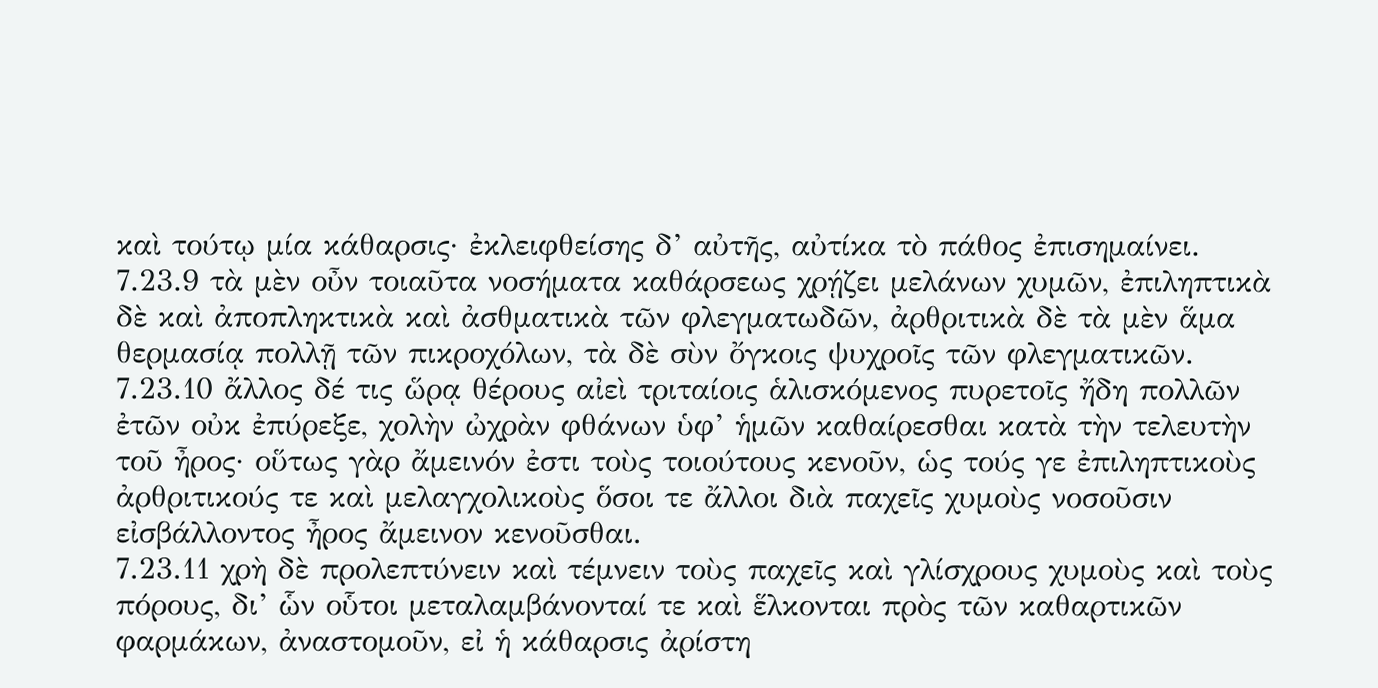καὶ τούτῳ μία κάθαρσις· ἐκλειφθείσης δ’ αὐτῆς, αὐτίκα τὸ πάθος ἐπισημαίνει.
7.23.9 τὰ μὲν οὖν τοιαῦτα νοσήματα καθάρσεως χρῄζει μελάνων χυμῶν, ἐπιληπτικὰ δὲ καὶ ἀποπληκτικὰ καὶ ἀσθματικὰ τῶν φλεγματωδῶν, ἀρθριτικὰ δὲ τὰ μὲν ἅμα θερμασίᾳ πολλῇ τῶν πικροχόλων, τὰ δὲ σὺν ὄγκοις ψυχροῖς τῶν φλεγματικῶν.
7.23.10 ἄλλος δέ τις ὥρᾳ θέρους αἰεὶ τριταίοις ἁλισκόμενος πυρετοῖς ἤδη πολλῶν ἐτῶν οὐκ ἐπύρεξε, χολὴν ὠχρὰν φθάνων ὑφ’ ἡμῶν καθαίρεσθαι κατὰ τὴν τελευτὴν τοῦ ἦρος· οὕτως γὰρ ἄμεινόν ἐστι τοὺς τοιούτους κενοῦν, ὡς τούς γε ἐπιληπτικοὺς ἀρθριτικούς τε καὶ μελαγχολικοὺς ὅσοι τε ἄλλοι διὰ παχεῖς χυμοὺς νοσοῦσιν εἰσβάλλοντος ἦρος ἄμεινον κενοῦσθαι.
7.23.11 χρὴ δὲ προλεπτύνειν καὶ τέμνειν τοὺς παχεῖς καὶ γλίσχρους χυμοὺς καὶ τοὺς πόρους, δι’ ὧν οὗτοι μεταλαμβάνονταί τε καὶ ἕλκονται πρὸς τῶν καθαρτικῶν φαρμάκων, ἀναστομοῦν, εἰ ἡ κάθαρσις ἀρίστη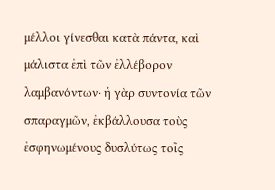μέλλοι γίνεσθαι κατὰ πάντα, καὶ μάλιστα ἐπὶ τῶν ἐλλέβορον λαμβανόντων· ἡ γὰρ συντονία τῶν σπαραγμῶν, ἐκβάλλουσα τοὺς ἐσφηνωμένους δυσλύτως τοῖς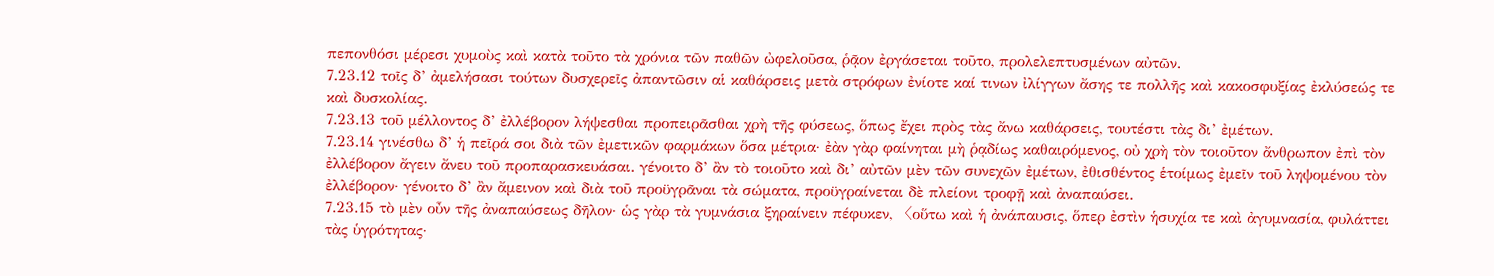πεπονθόσι μέρεσι χυμοὺς καὶ κατὰ τοῦτο τὰ χρόνια τῶν παθῶν ὠφελοῦσα, ῥᾷον ἐργάσεται τοῦτο, προλελεπτυσμένων αὐτῶν.
7.23.12 τοῖς δ’ ἀμελήσασι τούτων δυσχερεῖς ἀπαντῶσιν αἱ καθάρσεις μετὰ στρόφων ἐνίοτε καί τινων ἰλίγγων ἄσης τε πολλῆς καὶ κακοσφυξίας ἐκλύσεώς τε καὶ δυσκολίας.
7.23.13 τοῦ μέλλοντος δ’ ἐλλέβορον λήψεσθαι προπειρᾶσθαι χρὴ τῆς φύσεως, ὅπως ἔχει πρὸς τὰς ἄνω καθάρσεις, τουτέστι τὰς δι’ ἐμέτων.
7.23.14 γινέσθω δ’ ἡ πεῖρά σοι διὰ τῶν ἐμετικῶν φαρμάκων ὅσα μέτρια· ἐὰν γὰρ φαίνηται μὴ ῥᾳδίως καθαιρόμενος, οὐ χρὴ τὸν τοιοῦτον ἄνθρωπον ἐπὶ τὸν ἐλλέβορον ἄγειν ἄνευ τοῦ προπαρασκευάσαι. γένοιτο δ’ ἂν τὸ τοιοῦτο καὶ δι’ αὐτῶν μὲν τῶν συνεχῶν ἐμέτων, ἐθισθέντος ἑτοίμως ἐμεῖν τοῦ ληψομένου τὸν ἐλλέβορον· γένοιτο δ’ ἂν ἄμεινον καὶ διὰ τοῦ προϋγρᾶναι τὰ σώματα, προϋγραίνεται δὲ πλείονι τροφῇ καὶ ἀναπαύσει.
7.23.15 τὸ μὲν οὖν τῆς ἀναπαύσεως δῆλον· ὡς γὰρ τὰ γυμνάσια ξηραίνειν πέφυκεν, 〈οὕτω καὶ ἡ ἀνάπαυσις, ὅπερ ἐστὶν ἡσυχία τε καὶ ἀγυμνασία, φυλάττει τὰς ὑγρότητας·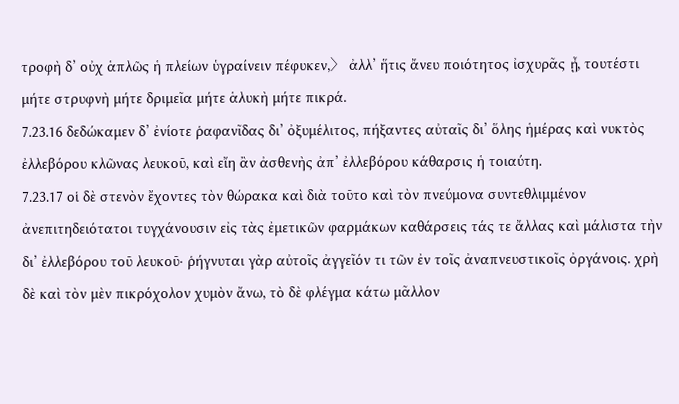τροφὴ δ’ οὐχ ἁπλῶς ἡ πλείων ὑγραίνειν πέφυκεν,〉 ἀλλ’ ἥτις ἄνευ ποιότητος ἰσχυρᾶς ᾖ, τουτέστι μήτε στρυφνὴ μήτε δριμεῖα μήτε ἁλυκὴ μήτε πικρά.
7.23.16 δεδώκαμεν δ’ ἐνίοτε ῥαφανῖδας δι’ ὀξυμέλιτος, πήξαντες αὐταῖς δι’ ὅλης ἡμέρας καὶ νυκτὸς ἐλλεβόρου κλῶνας λευκοῦ, καὶ εἴη ἂν ἀσθενὴς ἀπ’ ἐλλεβόρου κάθαρσις ἡ τοιαύτη.
7.23.17 οἱ δὲ στενὸν ἔχοντες τὸν θώρακα καὶ διὰ τοῦτο καὶ τὸν πνεύμονα συντεθλιμμένον ἀνεπιτηδειότατοι τυγχάνουσιν εἰς τὰς ἐμετικῶν φαρμάκων καθάρσεις τάς τε ἄλλας καὶ μάλιστα τὴν δι’ ἐλλεβόρου τοῦ λευκοῦ· ῥήγνυται γὰρ αὐτοῖς ἀγγεῖόν τι τῶν ἐν τοῖς ἀναπνευστικοῖς ὀργάνοις. χρὴ δὲ καὶ τὸν μὲν πικρόχολον χυμὸν ἄνω, τὸ δὲ φλέγμα κάτω μᾶλλον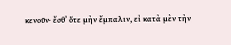κενοῦν· ἔσθ’ ὅτε μὴν ἔμπαλιν, εἰ κατὰ μὲν τὴν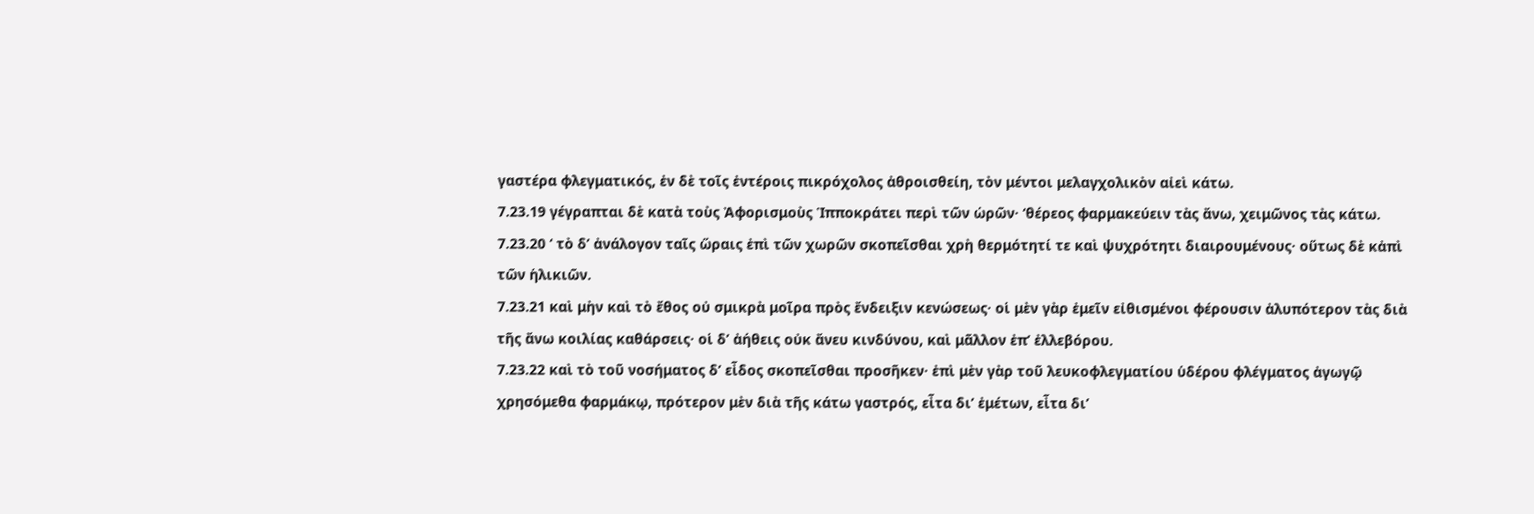γαστέρα φλεγματικός, ἐν δὲ τοῖς ἐντέροις πικρόχολος ἀθροισθείη, τὸν μέντοι μελαγχολικὸν αἰεὶ κάτω.
7.23.19 γέγραπται δὲ κατὰ τοὺς Ἀφορισμοὺς Ἱπποκράτει περὶ τῶν ὡρῶν· ‘θέρεος φαρμακεύειν τὰς ἄνω, χειμῶνος τὰς κάτω.
7.23.20 ‘ τὸ δ’ ἀνάλογον ταῖς ὥραις ἐπὶ τῶν χωρῶν σκοπεῖσθαι χρὴ θερμότητί τε καὶ ψυχρότητι διαιρουμένους· οὕτως δὲ κἀπὶ τῶν ἡλικιῶν.
7.23.21 καὶ μὴν καὶ τὸ ἔθος οὐ σμικρὰ μοῖρα πρὸς ἔνδειξιν κενώσεως· οἱ μὲν γὰρ ἐμεῖν εἰθισμένοι φέρουσιν ἀλυπότερον τὰς διὰ τῆς ἄνω κοιλίας καθάρσεις· οἱ δ’ ἀήθεις οὐκ ἄνευ κινδύνου, καὶ μᾶλλον ἐπ’ ἐλλεβόρου.
7.23.22 καὶ τὸ τοῦ νοσήματος δ’ εἶδος σκοπεῖσθαι προσῆκεν· ἐπὶ μὲν γὰρ τοῦ λευκοφλεγματίου ὑδέρου φλέγματος ἀγωγῷ χρησόμεθα φαρμάκῳ, πρότερον μὲν διὰ τῆς κάτω γαστρός, εἶτα δι’ ἐμέτων, εἶτα δι’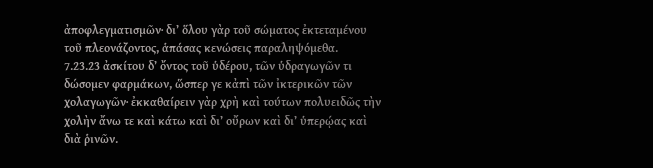ἀποφλεγματισμῶν· δι’ ὅλου γὰρ τοῦ σώματος ἐκτεταμένου τοῦ πλεονάζοντος, ἁπάσας κενώσεις παραληψόμεθα.
7.23.23 ἀσκίτου δ’ ὄντος τοῦ ὑδέρου, τῶν ὑδραγωγῶν τι δώσομεν φαρμάκων, ὥσπερ γε κἀπὶ τῶν ἰκτερικῶν τῶν χολαγωγῶν· ἐκκαθαίρειν γὰρ χρὴ καὶ τούτων πολυειδῶς τὴν χολὴν ἄνω τε καὶ κάτω καὶ δι’ οὔρων καὶ δι’ ὑπερῴας καὶ διὰ ῥινῶν.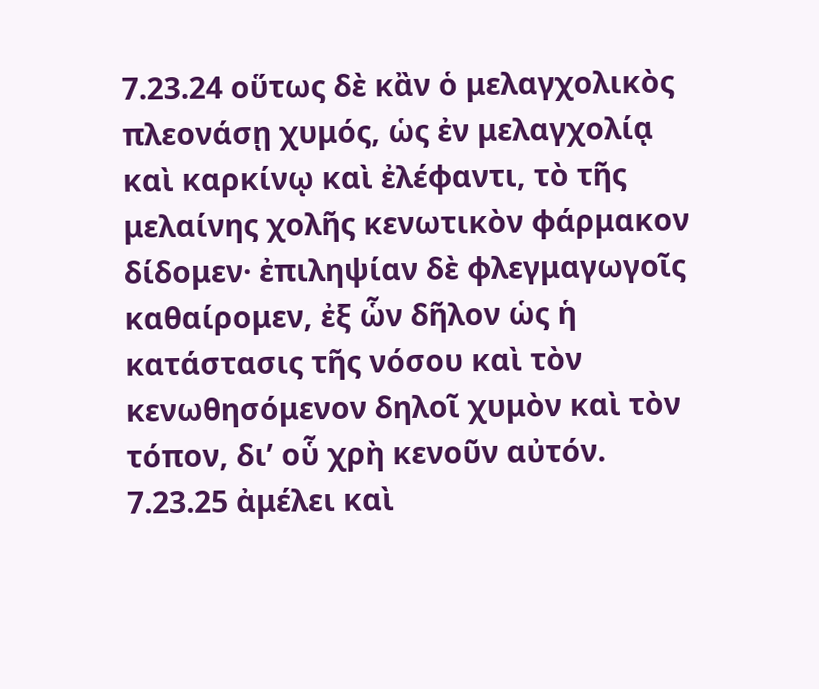7.23.24 οὕτως δὲ κἂν ὁ μελαγχολικὸς πλεονάσῃ χυμός, ὡς ἐν μελαγχολίᾳ καὶ καρκίνῳ καὶ ἐλέφαντι, τὸ τῆς μελαίνης χολῆς κενωτικὸν φάρμακον δίδομεν· ἐπιληψίαν δὲ φλεγμαγωγοῖς καθαίρομεν, ἐξ ὧν δῆλον ὡς ἡ κατάστασις τῆς νόσου καὶ τὸν κενωθησόμενον δηλοῖ χυμὸν καὶ τὸν τόπον, δι’ οὗ χρὴ κενοῦν αὐτόν.
7.23.25 ἀμέλει καὶ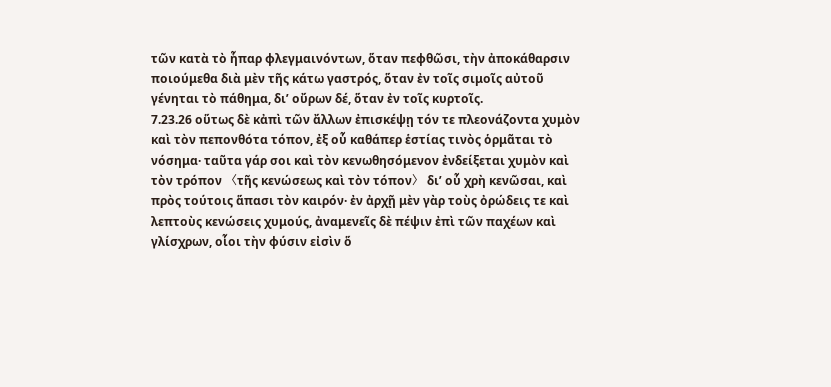τῶν κατὰ τὸ ἧπαρ φλεγμαινόντων, ὅταν πεφθῶσι, τὴν ἀποκάθαρσιν ποιούμεθα διὰ μὲν τῆς κάτω γαστρός, ὅταν ἐν τοῖς σιμοῖς αὐτοῦ γένηται τὸ πάθημα, δι’ οὔρων δέ, ὅταν ἐν τοῖς κυρτοῖς.
7.23.26 οὕτως δὲ κἀπὶ τῶν ἄλλων ἐπισκέψῃ τόν τε πλεονάζοντα χυμὸν καὶ τὸν πεπονθότα τόπον, ἐξ οὗ καθάπερ ἑστίας τινὸς ὁρμᾶται τὸ νόσημα· ταῦτα γάρ σοι καὶ τὸν κενωθησόμενον ἐνδείξεται χυμὸν καὶ τὸν τρόπον 〈τῆς κενώσεως καὶ τὸν τόπον〉 δι’ οὗ χρὴ κενῶσαι, καὶ πρὸς τούτοις ἅπασι τὸν καιρόν· ἐν ἀρχῇ μὲν γὰρ τοὺς ὀρώδεις τε καὶ λεπτοὺς κενώσεις χυμούς, ἀναμενεῖς δὲ πέψιν ἐπὶ τῶν παχέων καὶ γλίσχρων, οἷοι τὴν φύσιν εἰσὶν ὅ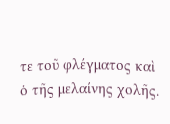τε τοῦ φλέγματος καὶ ὁ τῆς μελαίνης χολῆς.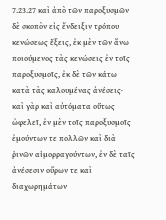7.23.27 καὶ ἀπὸ τῶν παροξυσμῶν δὲ σκοπὸν εἰς ἔνδειξιν τρόπου κενώσεως ἕξεις, ἐκ μὲν τῶν ἄνω ποιούμενος τὰς κενώσεις ἐν τοῖς παροξυσμοῖς, ἐκ δὲ τῶν κάτω κατὰ τὰς καλουμένας ἀνέσεις· καὶ γὰρ καὶ αὐτόματα οὕτως ὠφελεῖ, ἐν μὲν τοῖς παροξυσμοῖς ἐμούντων τε πολλῶν καὶ διὰ ῥινῶν αἱμορραγούντων, ἐν δὲ ταῖς ἀνέσεσιν οὔρων τε καὶ διαχωρημάτων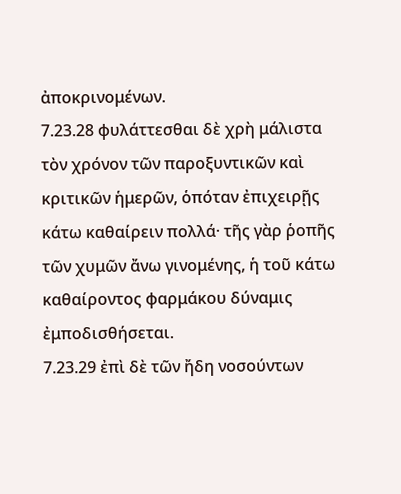ἀποκρινομένων.
7.23.28 φυλάττεσθαι δὲ χρὴ μάλιστα τὸν χρόνον τῶν παροξυντικῶν καὶ κριτικῶν ἡμερῶν, ὁπόταν ἐπιχειρῇς κάτω καθαίρειν πολλά· τῆς γὰρ ῥοπῆς τῶν χυμῶν ἄνω γινομένης, ἡ τοῦ κάτω καθαίροντος φαρμάκου δύναμις ἐμποδισθήσεται.
7.23.29 ἐπὶ δὲ τῶν ἤδη νοσούντων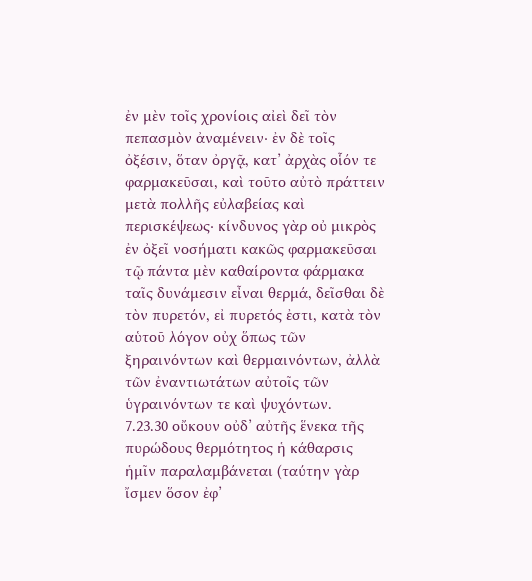ἐν μὲν τοῖς χρονίοις αἰεὶ δεῖ τὸν πεπασμὸν ἀναμένειν· ἐν δὲ τοῖς ὀξέσιν, ὅταν ὀργᾷ, κατ’ ἀρχὰς οἷόν τε φαρμακεῦσαι, καὶ τοῦτο αὐτὸ πράττειν μετὰ πολλῆς εὐλαβείας καὶ περισκέψεως· κίνδυνος γὰρ οὐ μικρὸς ἐν ὀξεῖ νοσήματι κακῶς φαρμακεῦσαι τῷ πάντα μὲν καθαίροντα φάρμακα ταῖς δυνάμεσιν εἶναι θερμά, δεῖσθαι δὲ τὸν πυρετόν, εἰ πυρετός ἐστι, κατὰ τὸν αὑτοῦ λόγον οὐχ ὅπως τῶν ξηραινόντων καὶ θερμαινόντων, ἀλλὰ τῶν ἐναντιωτάτων αὐτοῖς τῶν ὑγραινόντων τε καὶ ψυχόντων.
7.23.30 οὔκουν οὐδ’ αὐτῆς ἕνεκα τῆς πυρώδους θερμότητος ἡ κάθαρσις ἡμῖν παραλαμβάνεται (ταύτην γὰρ ἴσμεν ὅσον ἐφ’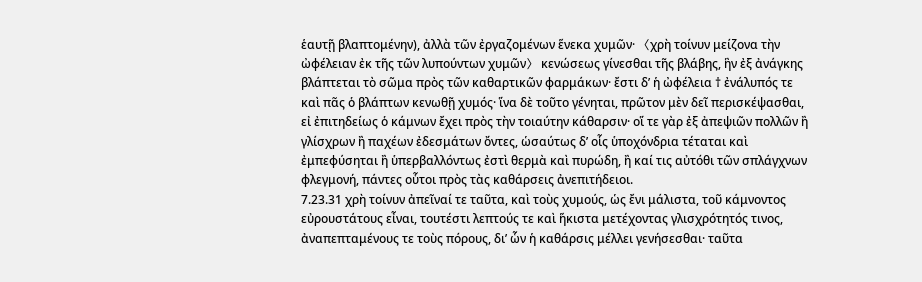ἑαυτῇ βλαπτομένην), ἀλλὰ τῶν ἐργαζομένων ἕνεκα χυμῶν· 〈χρὴ τοίνυν μείζονα τὴν ὠφέλειαν ἐκ τῆς τῶν λυπούντων χυμῶν〉 κενώσεως γίνεσθαι τῆς βλάβης, ἣν ἐξ ἀνάγκης βλάπτεται τὸ σῶμα πρὸς τῶν καθαρτικῶν φαρμάκων· ἔστι δ’ ἡ ὠφέλεια † ἐνάλυπός τε καὶ πᾶς ὁ βλάπτων κενωθῇ χυμός· ἵνα δὲ τοῦτο γένηται, πρῶτον μὲν δεῖ περισκέψασθαι, εἰ ἐπιτηδείως ὁ κάμνων ἔχει πρὸς τὴν τοιαύτην κάθαρσιν· οἵ τε γὰρ ἐξ ἀπεψιῶν πολλῶν ἢ γλίσχρων ἢ παχέων ἐδεσμάτων ὄντες, ὡσαύτως δ’ οἷς ὑποχόνδρια τέταται καὶ ἐμπεφύσηται ἢ ὑπερβαλλόντως ἐστὶ θερμὰ καὶ πυρώδη, ἢ καί τις αὐτόθι τῶν σπλάγχνων φλεγμονή, πάντες οὗτοι πρὸς τὰς καθάρσεις ἀνεπιτήδειοι.
7.23.31 χρὴ τοίνυν ἀπεῖναί τε ταῦτα, καὶ τοὺς χυμούς, ὡς ἔνι μάλιστα, τοῦ κάμνοντος εὐρουστάτους εἶναι, τουτέστι λεπτούς τε καὶ ἥκιστα μετέχοντας γλισχρότητός τινος, ἀναπεπταμένους τε τοὺς πόρους, δι’ ὧν ἡ καθάρσις μέλλει γενήσεσθαι· ταῦτα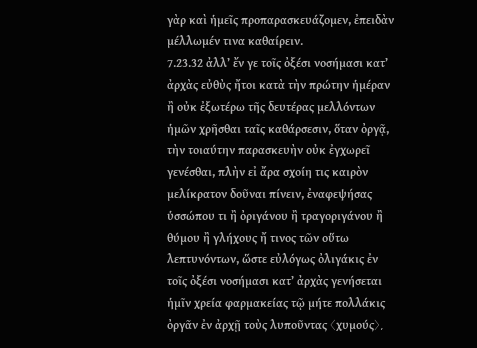γὰρ καὶ ἡμεῖς προπαρασκευάζομεν, ἐπειδὰν μέλλωμέν τινα καθαίρειν.
7.23.32 ἀλλ’ ἔν γε τοῖς ὀξέσι νοσήμασι κατ’ ἀρχὰς εὐθὺς ἤτοι κατὰ τὴν πρώτην ἡμέραν ἢ οὐκ ἐξωτέρω τῆς δευτέρας μελλόντων ἡμῶν χρῆσθαι ταῖς καθάρσεσιν, ὅταν ὀργᾷ, τὴν τοιαύτην παρασκευὴν οὐκ ἐγχωρεῖ γενέσθαι, πλὴν εἰ ἄρα σχοίη τις καιρὸν μελίκρατον δοῦναι πίνειν, ἐναφεψήσας ὑσσώπου τι ἢ ὀριγάνου ἢ τραγοριγάνου ἢ θύμου ἢ γλήχους ἤ τινος τῶν οὕτω λεπτυνόντων, ὥστε εὐλόγως ὀλιγάκις ἐν τοῖς ὀξέσι νοσήμασι κατ’ ἀρχὰς γενήσεται ἡμῖν χρεία φαρμακείας τῷ μήτε πολλάκις ὀργᾶν ἐν ἀρχῇ τοὺς λυποῦντας 〈χυμούς〉,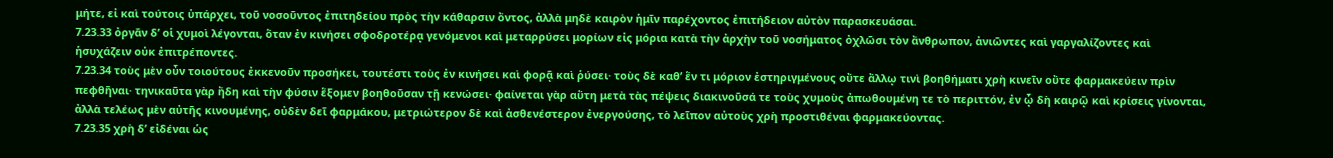μήτε, εἰ καὶ τούτοις ὑπάρχει, τοῦ νοσοῦντος ἐπιτηδείου πρὸς τὴν κάθαρσιν ὄντος, ἀλλὰ μηδὲ καιρὸν ἡμῖν παρέχοντος ἐπιτήδειον αὐτὸν παρασκευάσαι.
7.23.33 ὀργᾶν δ’ οἱ χυμοὶ λέγονται, ὅταν ἐν κινήσει σφοδροτέρᾳ γενόμενοι καὶ μεταρρύσει μορίων εἰς μόρια κατὰ τὴν ἀρχὴν τοῦ νοσήματος ὀχλῶσι τὸν ἄνθρωπον, ἀνιῶντες καὶ γαργαλίζοντες καὶ ἡσυχάζειν οὐκ ἐπιτρέποντες.
7.23.34 τοὺς μὲν οὖν τοιούτους ἐκκενοῦν προσήκει, τουτέστι τοὺς ἐν κινήσει καὶ φορᾷ καὶ ῥύσει· τοὺς δὲ καθ’ ἕν τι μόριον ἐστηριγμένους οὔτε ἄλλῳ τινὶ βοηθήματι χρὴ κινεῖν οὔτε φαρμακεύειν πρὶν πεφθῆναι· τηνικαῦτα γὰρ ἤδη καὶ τὴν φύσιν ἕξομεν βοηθοῦσαν τῇ κενώσει· φαίνεται γὰρ αὕτη μετὰ τὰς πέψεις διακινοῦσά τε τοὺς χυμοὺς ἀπωθουμένη τε τὸ περιττόν, ἐν ᾧ δὴ καιρῷ καὶ κρίσεις γίνονται, ἀλλὰ τελέως μὲν αὐτῆς κινουμένης, οὐδὲν δεῖ φαρμάκου, μετριώτερον δὲ καὶ ἀσθενέστερον ἐνεργούσης, τὸ λεῖπον αὐτοὺς χρὴ προστιθέναι φαρμακεύοντας.
7.23.35 χρὴ δ’ εἰδέναι ὡς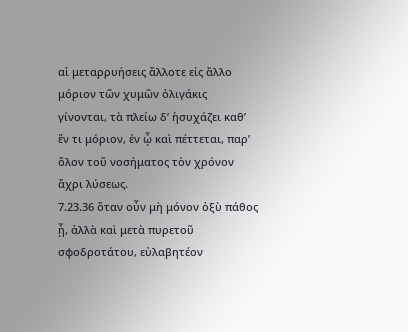αἱ μεταρρυήσεις ἄλλοτε εἰς ἄλλο μόριον τῶν χυμῶν ὀλιγάκις γίνονται, τὰ πλείω δ’ ἡσυχάζει καθ’ ἕν τι μόριον, ἐν ᾧ καὶ πέττεται, παρ’ ὅλον τοῦ νοσήματος τὸν χρόνον ἄχρι λύσεως.
7.23.36 ὅταν οὖν μὴ μόνον ὀξὺ πάθος ᾖ, ἀλλὰ καὶ μετὰ πυρετοῦ σφοδροτάτου, εὐλαβητέον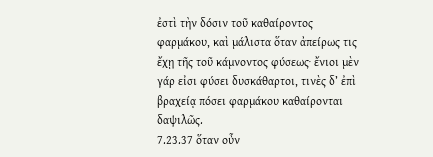ἐστὶ τὴν δόσιν τοῦ καθαίροντος φαρμάκου, καὶ μάλιστα ὅταν ἀπείρως τις ἔχῃ τῆς τοῦ κάμνοντος φύσεως· ἔνιοι μὲν γάρ εἰσι φύσει δυσκάθαρτοι, τινὲς δ’ ἐπὶ βραχείᾳ πόσει φαρμάκου καθαίρονται δαψιλῶς.
7.23.37 ὅταν οὖν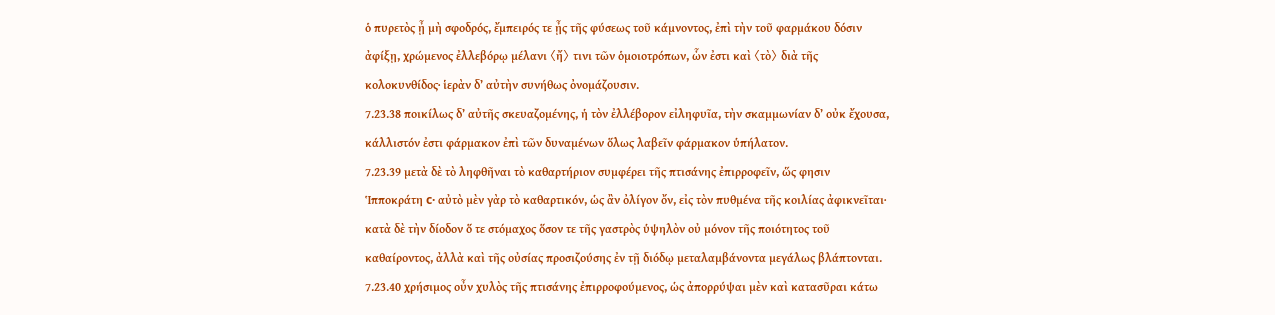ὁ πυρετὸς ᾖ μὴ σφοδρός, ἔμπειρός τε ᾖς τῆς φύσεως τοῦ κάμνοντος, ἐπὶ τὴν τοῦ φαρμάκου δόσιν ἀφίξῃ, χρώμενος ἐλλεβόρῳ μέλανι 〈ἤ〉 τινι τῶν ὁμοιοτρόπων, ὧν ἐστι καὶ 〈τὸ〉 διὰ τῆς κολοκυνθίδος· ἱερὰν δ’ αὐτὴν συνήθως ὀνομάζουσιν.
7.23.38 ποικίλως δ’ αὐτῆς σκευαζομένης, ἡ τὸν ἐλλέβορον εἰληφυῖα, τὴν σκαμμωνίαν δ’ οὐκ ἔχουσα, κάλλιστόν ἐστι φάρμακον ἐπὶ τῶν δυναμένων ὅλως λαβεῖν φάρμακον ὑπήλατον.
7.23.39 μετὰ δὲ τὸ ληφθῆναι τὸ καθαρτήριον συμφέρει τῆς πτισάνης ἐπιρροφεῖν, ὥς φησιν Ἱπποκράτη c· αὐτὸ μὲν γὰρ τὸ καθαρτικόν, ὡς ἂν ὀλίγον ὄν, εἰς τὸν πυθμένα τῆς κοιλίας ἀφικνεῖται· κατὰ δὲ τὴν δίοδον ὅ τε στόμαχος ὅσον τε τῆς γαστρὸς ὑψηλὸν οὐ μόνον τῆς ποιότητος τοῦ καθαίροντος, ἀλλὰ καὶ τῆς οὐσίας προσιζούσης ἐν τῇ διόδῳ μεταλαμβάνοντα μεγάλως βλάπτονται.
7.23.40 χρήσιμος οὖν χυλὸς τῆς πτισάνης ἐπιρροφούμενος, ὡς ἀπορρύψαι μὲν καὶ κατασῦραι κάτω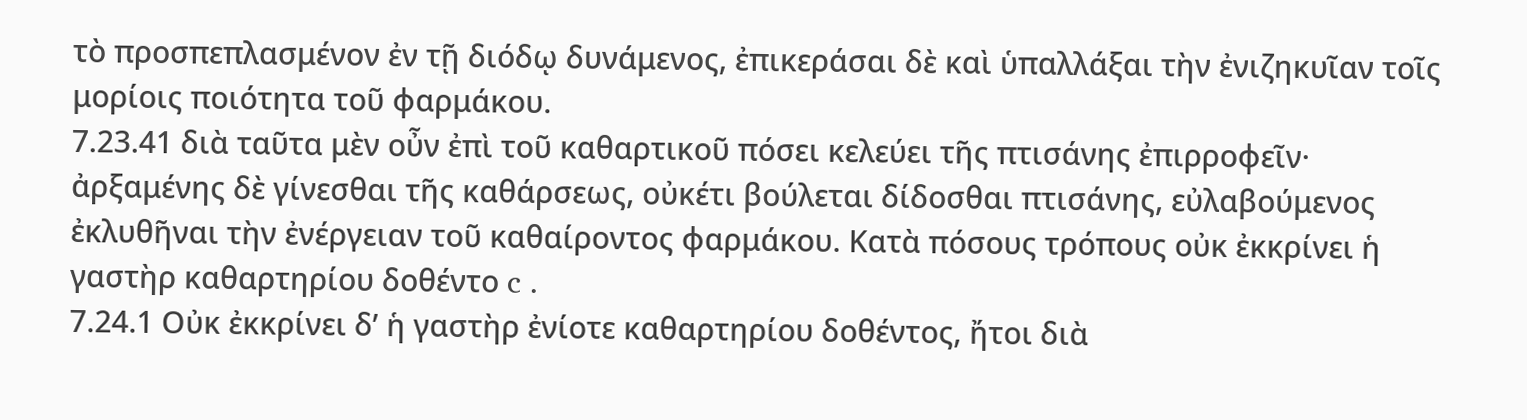τὸ προσπεπλασμένον ἐν τῇ διόδῳ δυνάμενος, ἐπικεράσαι δὲ καὶ ὑπαλλάξαι τὴν ἐνιζηκυῖαν τοῖς μορίοις ποιότητα τοῦ φαρμάκου.
7.23.41 διὰ ταῦτα μὲν οὖν ἐπὶ τοῦ καθαρτικοῦ πόσει κελεύει τῆς πτισάνης ἐπιρροφεῖν· ἀρξαμένης δὲ γίνεσθαι τῆς καθάρσεως, οὐκέτι βούλεται δίδοσθαι πτισάνης, εὐλαβούμενος ἐκλυθῆναι τὴν ἐνέργειαν τοῦ καθαίροντος φαρμάκου. Κατὰ πόσους τρόπους οὐκ ἐκκρίνει ἡ γαστὴρ καθαρτηρίου δοθέντο c .
7.24.1 Οὐκ ἐκκρίνει δ’ ἡ γαστὴρ ἐνίοτε καθαρτηρίου δοθέντος, ἤτοι διὰ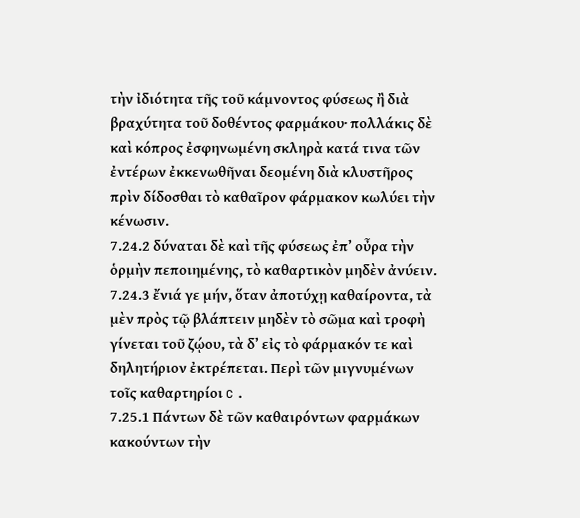τὴν ἰδιότητα τῆς τοῦ κάμνοντος φύσεως ἢ διὰ βραχύτητα τοῦ δοθέντος φαρμάκου· πολλάκις δὲ καὶ κόπρος ἐσφηνωμένη σκληρὰ κατά τινα τῶν ἐντέρων ἐκκενωθῆναι δεομένη διὰ κλυστῆρος πρὶν δίδοσθαι τὸ καθαῖρον φάρμακον κωλύει τὴν κένωσιν.
7.24.2 δύναται δὲ καὶ τῆς φύσεως ἐπ’ οὖρα τὴν ὁρμὴν πεποιημένης, τὸ καθαρτικὸν μηδὲν ἀνύειν.
7.24.3 ἔνιά γε μήν, ὅταν ἀποτύχῃ καθαίροντα, τὰ μὲν πρὸς τῷ βλάπτειν μηδὲν τὸ σῶμα καὶ τροφὴ γίνεται τοῦ ζῴου, τὰ δ’ εἰς τὸ φάρμακόν τε καὶ δηλητήριον ἐκτρέπεται. Περὶ τῶν μιγνυμένων τοῖς καθαρτηρίοι c .
7.25.1 Πάντων δὲ τῶν καθαιρόντων φαρμάκων κακούντων τὴν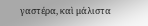γαστέρα, καὶ μάλιστα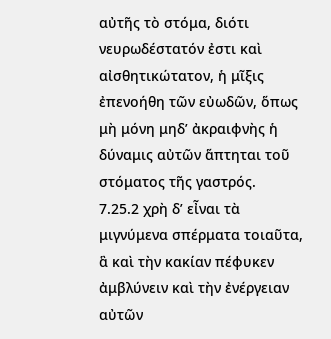αὐτῆς τὸ στόμα, διότι νευρωδέστατόν ἐστι καὶ αἰσθητικώτατον, ἡ μῖξις ἐπενοήθη τῶν εὐωδῶν, ὅπως μὴ μόνη μηδ’ ἀκραιφνὴς ἡ δύναμις αὐτῶν ἅπτηται τοῦ στόματος τῆς γαστρός.
7.25.2 χρὴ δ’ εἶναι τὰ μιγνύμενα σπέρματα τοιαῦτα, ἃ καὶ τὴν κακίαν πέφυκεν ἀμβλύνειν καὶ τὴν ἐνέργειαν αὐτῶν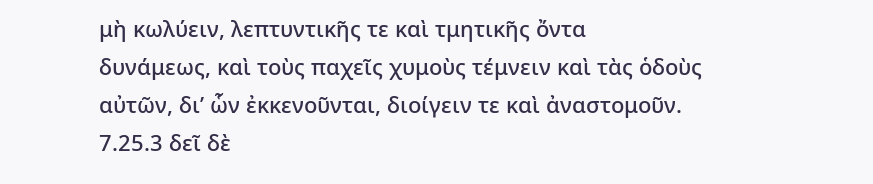μὴ κωλύειν, λεπτυντικῆς τε καὶ τμητικῆς ὄντα δυνάμεως, καὶ τοὺς παχεῖς χυμοὺς τέμνειν καὶ τὰς ὁδοὺς αὐτῶν, δι’ ὧν ἐκκενοῦνται, διοίγειν τε καὶ ἀναστομοῦν.
7.25.3 δεῖ δὲ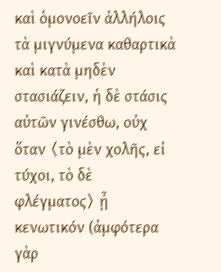καὶ ὁμονοεῖν ἀλλήλοις τὰ μιγνύμενα καθαρτικὰ καὶ κατὰ μηδὲν στασιάζειν, ἡ δὲ στάσις αὐτῶν γινέσθω, οὐχ ὅταν 〈τὸ μὲν χολῆς, εἰ τύχοι, τὸ δὲ φλέγματος〉 ᾖ κενωτικόν (ἀμφότερα γὰρ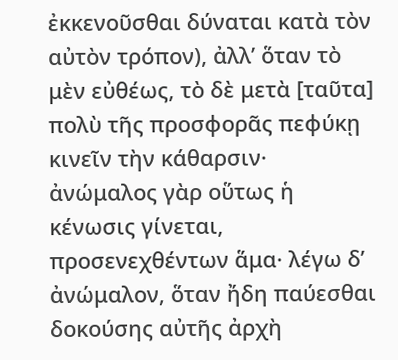ἐκκενοῦσθαι δύναται κατὰ τὸν αὐτὸν τρόπον), ἀλλ’ ὅταν τὸ μὲν εὐθέως, τὸ δὲ μετὰ [ταῦτα] πολὺ τῆς προσφορᾶς πεφύκῃ κινεῖν τὴν κάθαρσιν· ἀνώμαλος γὰρ οὕτως ἡ κένωσις γίνεται, προσενεχθέντων ἅμα· λέγω δ’ ἀνώμαλον, ὅταν ἤδη παύεσθαι δοκούσης αὐτῆς ἀρχὴ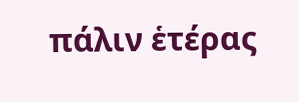πάλιν ἑτέρας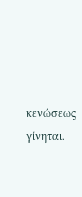κενώσεως γίνηται.